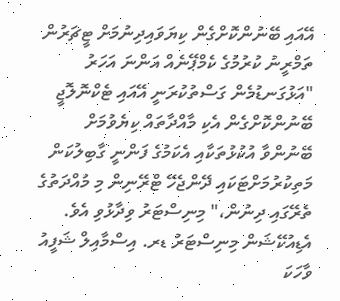އޭއައި ބޭނުންކޮށްގެން ކިޔަވައިދިނުމަށް ޓީޗަރުން ތަމްރީނު ކުރުމުގެ ކެމްޕޭނެއް އަންނަ އަހަރު
"އަޅުގަނޑުމެން ގަސްތުކުރަނީ އޭއައި ޓެކްނޮލޮޖީ ބޭނުންކޮށްގެން އެކި މާއްދާތައް ކިޔެވުމަށް ބޭނުންވާ އުކުޅުތަކާއި އެކަމުގެ ފަންނީ ގާބިލުކަން މަތިކުރުމަށްޓަކައި ދޭންޖެހޭ ޓްރޭނިން މި މުއްދަތުގެ ތެރޭގައި ދިނުން،" މިނިސްޓަރު ވިދާޅުވި އެވެ.
އެޑިއުކޭޝަން މިނިސްޓަރު ޑރ. އިސްމާއިލް ޝަފީއު ވާހަކަ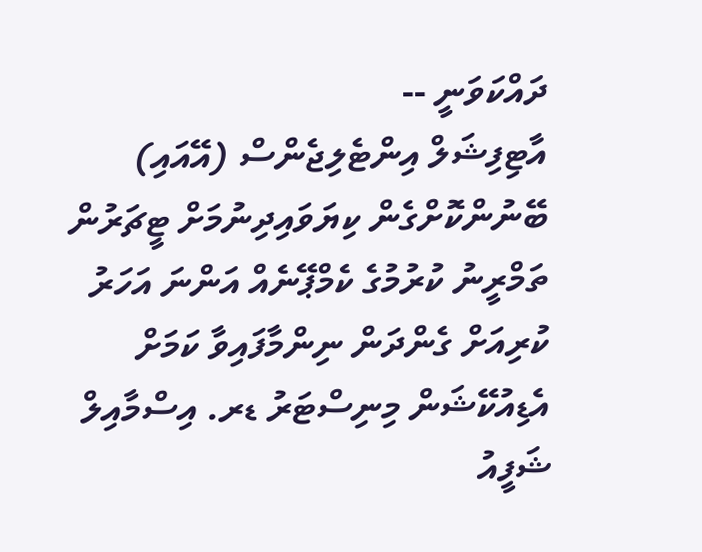ދައްކަވަނީ --
އާޓިފިޝަލް އިންޓެލިޖެންސް (އޭއައި) ބޭނުންކޮށްގެން ކިޔަވައިދިނުމަށް ޓީޗަރުން ތަމްރީނު ކުރުމުގެ ކެމްޕޭނެއް އަންނަ އަހަރު ކުރިއަށް ގެންދަން ނިންމާފައިވާ ކަމަށް އެޑިއުކޭޝަން މިނިސްޓަރު ޑރ. އިސްމާއިލް ޝަފީއު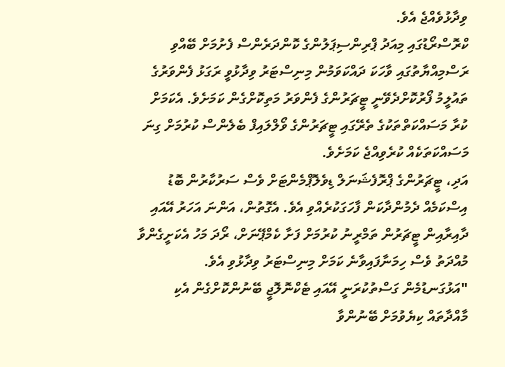ވިދާޅުވެއްޖެ އެވެ.
ކްރޮސްރޯޑުގައި މިއަދު ޕްރިންސިޕަލުންގެ ކޮންދަރެންސް ފެށުމަށް ބޭއްވި ރަސްމިއްޔާތުގައި ވާހަކަ ދައްކަވަމުން މިނިސްޓަރު ވިދާޅުވީ ރަގަޅު ފެންވަރުގެ ތައުލީމު ފޯރުކޮށްދެވޭނީ ޓީޗަރުންގެ ފެންވަރު މަތިކޮށްގެން ކަމަށެވެ. އެކަމަށް ކުރާ މަސައްކަތްތަކުގެ ތެރޭގައި ޓީޗަރުންގެ ވޯލްލައިފް ބެލެންސް ކުރުމަށް ގިނަ މަސައްކަތަކެއް ކުރެވިއްޖެ ކަމަށެވެ.
އަދި، ޓީޗަރުންގެ ޕްރޮފެޝަނަލް ޑިވެލޮޕްމެންޓަށް ވެސް ސަރުކާރުން ބޮޑު އިސްކަމެއް ދެމުންދާކަން ފާހަގަކުރެއްވި އެވެ. އެގޮތުން، އަންނަ އަހަރު އޭއައި ދާއިރާއިން ޓީޗަރުން ތަމްރީނު ކުރުމަށް ފަށާ ކެމްޕޭނަށް، ރޯދަ މަހު އެކަށީގެންވާ މުއްދަތު ވެސް ހިމަނާފައިވާނެ ކަމަށް މިނިސްޓަރު ވިދާޅުވި އެވެ.
"އަޅުގަނޑުމެން ގަސްތުކުރަނީ އޭއައި ޓެކްނޮލޮޖީ ބޭނުންކޮށްގެން އެކި މާއްދާތައް ކިޔެވުމަށް ބޭނުންވާ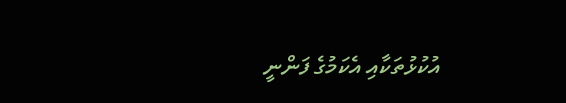އުކުޅުތަކާއި އެކަމުގެ ފަންނީ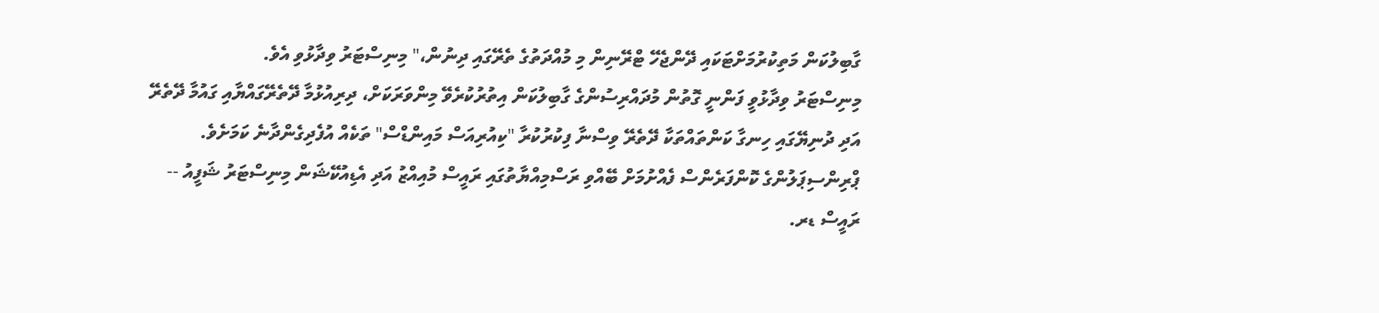ގާބިލުކަން މަތިކުރުމަށްޓަކައި ދޭންޖެހޭ ޓްރޭނިން މި މުއްދަތުގެ ތެރޭގައި ދިނުން،" މިނިސްޓަރު ވިދާޅުވި އެވެ.
މިނިސްޓަރު ވިދާޅުވީ ފަންނީ ގޮތުން މުދައްރިސުންގެ ގާބިލުކަން އިތުރުކުރެވޭ މިންވަރަކަށް، ދިރިއުޅުމާ ދޭތެރޭގައްޔާއި ގައުމާ ދޭތެރޭ އަދި ދުނިޔޭގައި ހިނގާ ކަންތައްތަކާ ދޭތެރޭ ވިސްނާ ފިކުރުކުރާ "ކިއުރިއަސް މައިންޑްސް" ތަކެއް އުފެދިގެންދާނެ ކަމަށެވެ.
ޕްރިންސިޕަލުންގެ ކޮންފަރެންސް ފެއްށުމަށް ބޭއްވި ރަސްމިއްޔާތުގައި ރައީސް މުއިއްޒު އަދި އެޑިއުކޭޝަން މިނިސްޓަރު ޝަފީއު --
ރައީސް ޑރ.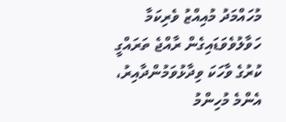މުހައްމަދު މުއިއްޒު ވެރިކަމާ ހަވާލުވެވަޑައިގެން ރާއްޖެ ތަރައްގީ ކުރުގެ ވާހަކަ ވިދާޅުވަމުންދާއިރު، އެންމެ މުހިންމު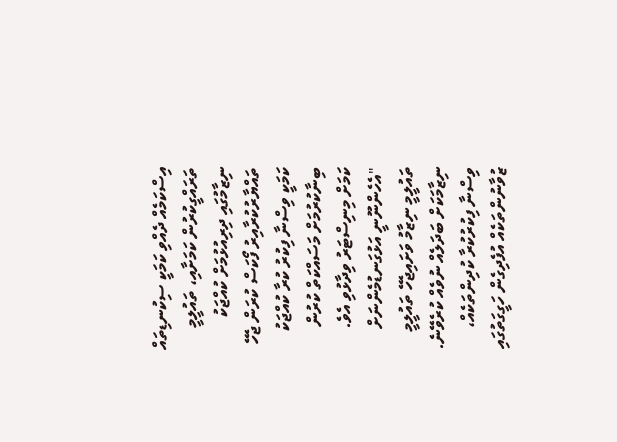އިސްކަމެއް ދެއްވި ކަމަކީ ސިކުނޑިތައް ތަރައްގީކުރުން ކަމަށާއި، ތައުލީމީ ނިޒާމުގައި ދިރިއުޅުމަށް ކުއްޖަކު ތައްޔާރުކުރާއިރު ފޯކަސް ކުރަން ޖެހޭ ކަމަކީ ވިސްނާ ފިކުރު ކުރާ ކުއްޖަކު ބިނާކުރުމަށް މަސައްކަތް ކުރުން ކަމަށް މިނިސްޓަރު ވިދާޅުވި އެވެ.
"އެހެންނޫނީ އަޅުގަނޑުމެންނަށް ތައުލީމީ ނިޒާމު ވަށައިޖެހޭ ތައުލީމީ ނިޒާމަކަށް ބަދަލެއް ނުވެއް ކުރެވޭނެ. ވިސްނާ ފިކުރުކުރާ ކުދިންތަކެއް، ޒުވާނުންތަކެއް އުފެދިގެން ހަގީގަތުގައި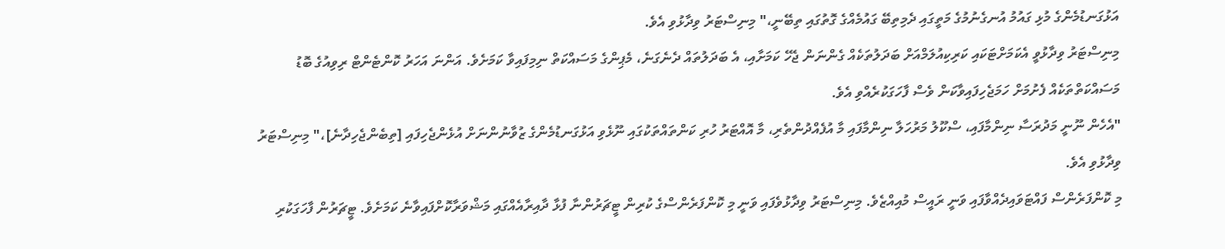އަޅުގަނޑުމެންގެ މުޅި ގައުމު އުނގެނުމުގެ މަތީގައި ދެމިތިބޭ ގައުމެއްގެ ގޮތުގައި ތިބޭނީ،" މިނިސްޓަރު ވިދާޅުވި އެވެ.
މިނިސްޓަރު ވިދާޅުވީ އެކަމަށްޓަކައި ކަރިކިއުލަމްއަށް ބަދަލުތަކެއް ގެންނަން ޖެހޭ ކަމަށާއި، އެ ބަދަލުތައް ދެނެގަނެ، މެޕިންގެ މަސައްކަތް ނިމިފައިވާ ކަމަށެވެ. އަންނަ އަހަރު ކޮންޓެންޓް ރިވިއުގެ ބޮޑު މަސައްކަތްތަކެއް ފެށުމަށް ހަމަޖެހިފައިވާކަން ވެސް ފާހަގަކުރެއްވި އެވެ.
"އެހެން ނޫނީ މަދުރަސާ ނިންމާފައި، ސްކޫލު މަރުހަލާ ނިންމާފައި މާ އުފެއްދުންތެރި، މާ އޮއްޓަރު ހުރި ކަންތައްތަކުގައި ނޫޅެވި އަޅުގަނޑުމެންގެ ޒުވާނުންނަށް އުޅެންޖެހިފައި [ތިބެންޖެހިދާނެ]،" މިނިސްޓަރު ވިދާޅުވި އެވެ.
މި ކޮންފަރެންސް ފައްޓަވައިދެއްވާފައި ވަނީ ރައީސް މުއިއްޒެވެ. މިނިސްޓަރު ވިދާޅުވެފައި ވަނީ މި ކޮންފަރެންސްގެ ކުރިން ޓީޗަރުންނާ ފުޅާ ދާއިރާއެއްގައި މަޝްވަރާކޮށްފައިވާނެ ކަމަށެވެ. ޓީޗަރުން ފާހަގަކުރި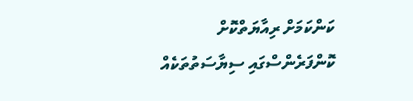ކަންކަމަށް ރިއާޔަތްކޮށް ކޮންފަރެންސްގައި ސިޔާސަތުތަކެއް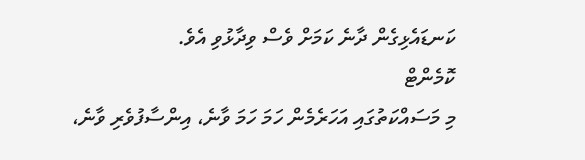ކަނޑައެޅިގެން ދާނެ ކަމަށް ވެސް ވިދާޅުވި އެވެ.
ކޮމެންޓް
މި މަސައްކަތުގައި އަހަރެމެން ހަމަ ހަމަ ވާނެ، އިންސާފުވެރި ވާނެ،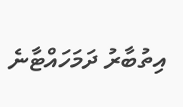އިތުބާރު ދަމަހައްޓާނެ